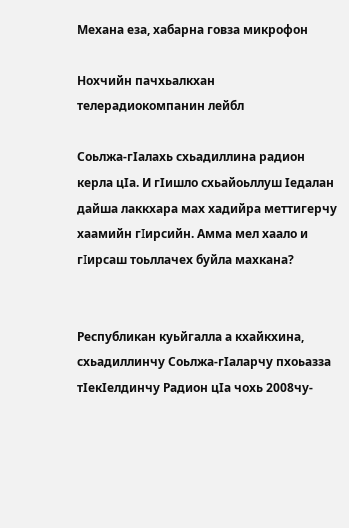Механа еза, хабарна говза микрофон

Нохчийн пачхьалкхан телерадиокомпанин лейбл

Соьлжа-гIалахь схьадиллина радион керла цIа. И гIишло схьайоьллуш Iедалан дайша лаккхара мах хадийра меттигерчу хаамийн гΙирсийн. Амма мел хаало и гΙирсаш тоьллачех буйла махкана?


Республикан куьйгалла а кхайкхина, схьадиллинчу Соьлжа-гIаларчу пхоьазза тIекIелдинчу Радион цIа чохь 2008чу-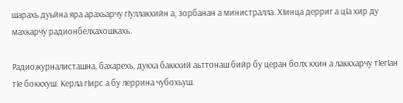шарахь дуьйна яра арахьарчу гIуллакхийн а, зорбанан а министралла. ХIинца дерриг а цIа хир ду махкарчу радионбелхахошкахь.

Радиожурналисташна, бахарехь, дукха баккхий аьттонаш бийр бу церан болх кхин а лаккхарчу тIегIан тIе боккхуш. Керла гIирс а бу леррина чубохьуш.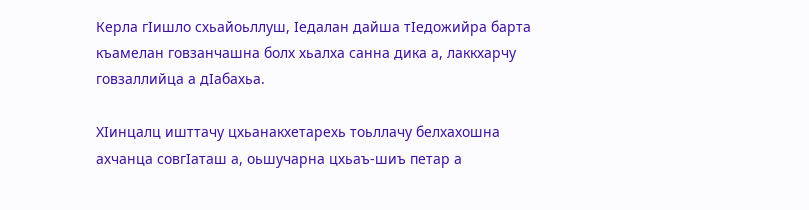Керла гIишло схьайоьллуш, Iедалан дайша тIедожийра барта къамелан говзанчашна болх хьалха санна дика а, лаккхарчу говзаллийца а дIабахьа.

ХIинцалц ишттачу цхьанакхетарехь тоьллачу белхахошна ахчанца совгIаташ а, оьшучарна цхьаъ-шиъ петар а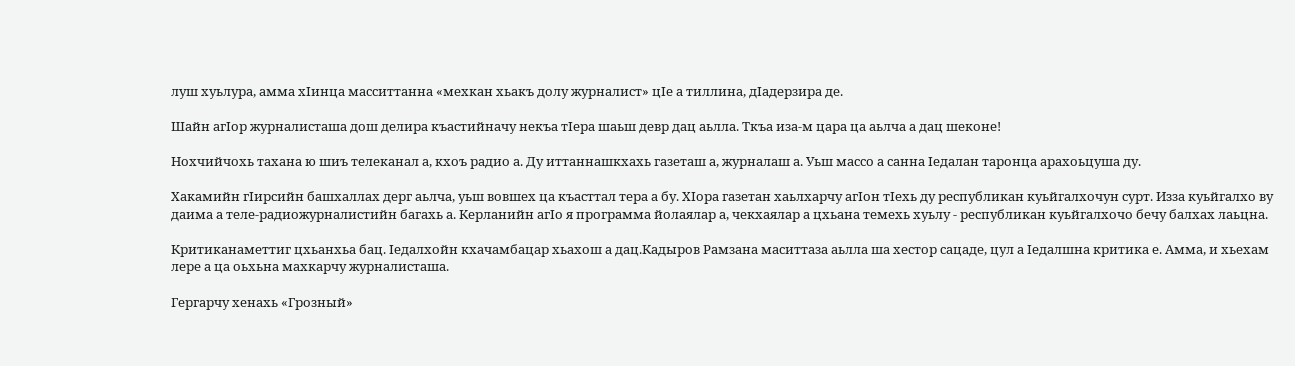луш хуьлура, амма хIинца масситтанна «мехкан хьакъ долу журналист» цIе а тиллина, дIадерзира де.

Шайн агIор журналисташа дош делира къастийначу некъа тIера шаьш девр дац аьлла. Ткъа иза-м цара ца аьлча а дац шеконе!

Нохчийчохь тахана ю шиъ телеканал а, кхоъ радио а. Ду иттаннашкхахь газеташ а, журналаш а. Уьш массо а санна Iедалан таронца арахоьцуша ду.

Хакамийн гIирсийн башхаллах дерг аьлча, уьш вовшех ца къасттал тера а бу. ХIора газетан хаьлхарчу агIон тIехь ду республикан куьйгалхочун сурт. Изза куьйгалхо ву даима а теле-радиожурналистийн багахь а. Керланийн агIо я программа йолаялар а, чекхаялар а цхьана темехь хуьлу - республикан куьйгалхочо бечу балхах лаьцна.

Критиканаметтиг цхьанхьа бац. Iедалхойн кхачамбацар хьахош а дац.Кадыров Рамзана маситтаза аьлла ша хестор сацаде, цул а Iедалшна критика е. Амма, и хьехам лере а ца оьхьна махкарчу журналисташа.

Гергарчу хенахь «Грозный»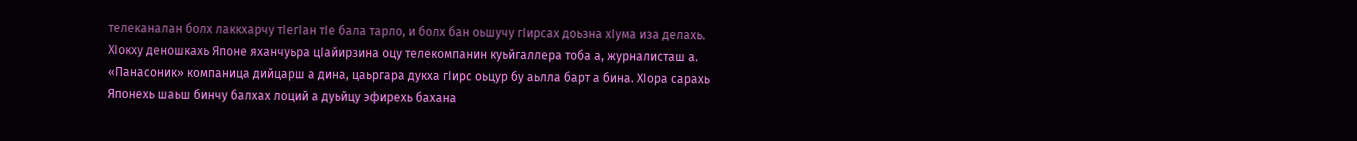телеканалан болх лаккхарчу тIегIан тIе бала тарло, и болх бан оьшучу гIирсах доьзна хIума иза делахь. ХIокху деношкахь Японе яханчуьра цIайирзина оцу телекомпанин куьйгаллера тоба а, журналисташ а. «Панасоник» компаница дийцарш а дина, цаьргара дукха гIирс оьцур бу аьлла барт а бина. ХIора сарахь Японехь шаьш бинчу балхах лоций а дуьйцу эфирехь бахана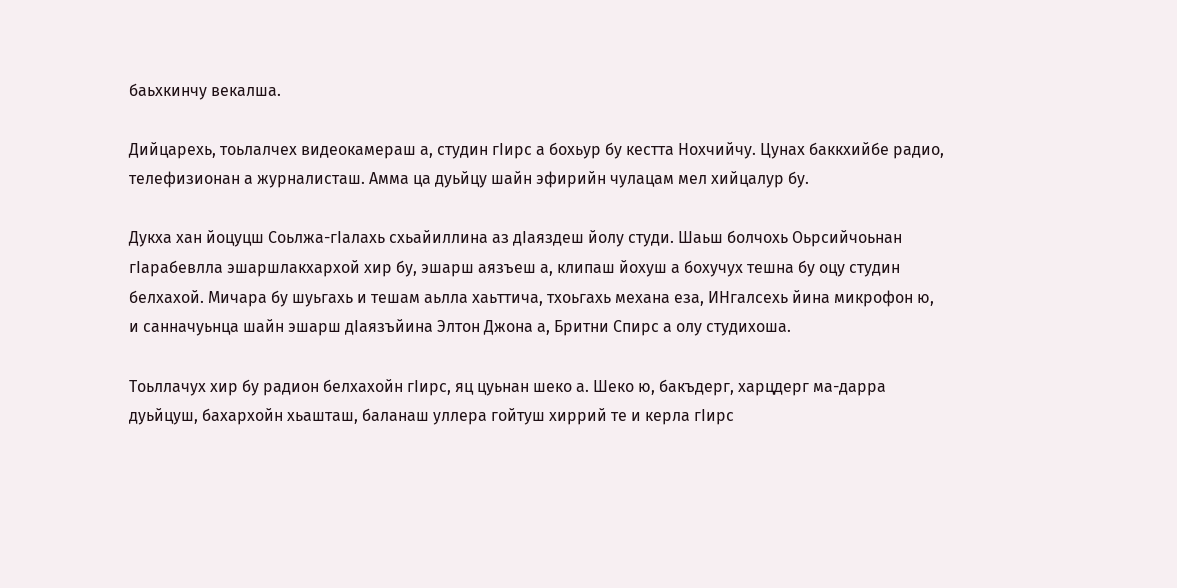баьхкинчу векалша.

Дийцарехь, тоьлалчех видеокамераш а, студин гIирс а бохьур бу кестта Нохчийчу. Цунах баккхийбе радио, телефизионан а журналисташ. Амма ца дуьйцу шайн эфирийн чулацам мел хийцалур бу.

Дукха хан йоцуцш Соьлжа-гIалахь схьайиллина аз дIаяздеш йолу студи. Шаьш болчохь Оьрсийчоьнан гIарабевлла эшаршлакхархой хир бу, эшарш аязъеш а, клипаш йохуш а бохучух тешна бу оцу студин белхахой. Мичара бу шуьгахь и тешам аьлла хаьттича, тхоьгахь механа еза, ИНгалсехь йина микрофон ю, и санначуьнца шайн эшарш дIаязъйина Элтон Джона а, Бритни Спирс а олу студихоша.

Тоьллачух хир бу радион белхахойн гIирс, яц цуьнан шеко а. Шеко ю, бакъдерг, харцдерг ма-дарра дуьйцуш, бахархойн хьашташ, баланаш уллера гойтуш хиррий те и керла гIирс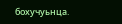бохучуьнца.